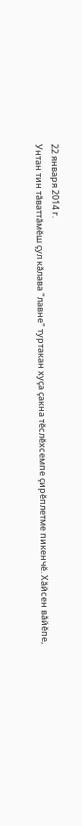22 января 2014 г.
Унтан тин тăваттăмĕш çул кăлава "лавне" туртакан хуçа çакна тĕслĕхсемпе çирĕплетме пикенчĕ. Хăйсен вăйĕпе,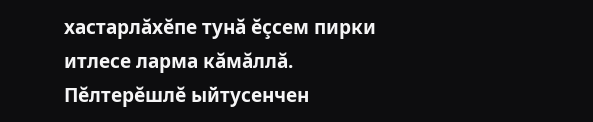хастарлăхĕпе тунă ĕçсем пирки итлесе ларма кăмăллă. Пĕлтерĕшлĕ ыйтусенчен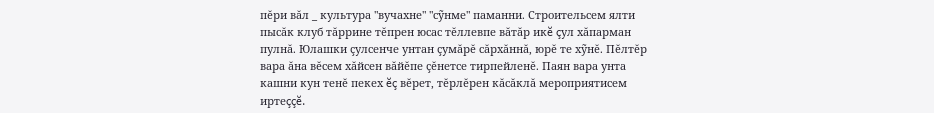пĕри вăл _ культура "вучахне" "сỹнме" паманни. Строительсем ялти пысăк клуб тăррине тĕпрен юсас тĕллевпе вăтăр икĕ çул хăпарман пулнă. Юлашки çулсенче унтан çумăрĕ сăрхăннă, юрĕ те хỹнĕ. Пĕлтĕр вара ăна вĕсем хăйсен вăйĕпе çĕнетсе тирпейленĕ. Паян вара унта кашни кун тенĕ пекех ĕç вĕрет, тĕрлĕрен кăсăклă мероприятисем иртеççĕ.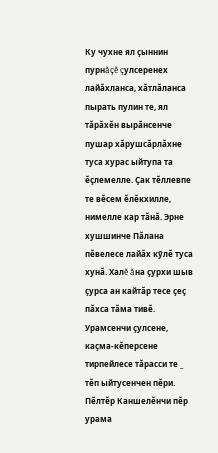Ку чухне ял çыннин пурнăçĕ çулсеренех лайăхланса, хăтлăланса пырать пулин те, ял тăрăхĕн вырăнсенче пушар хăрушсăрлăхне туса хурас ыйтупа та ĕçлемелле. Çак тĕллевпе те вĕсем ĕлĕкхилле, нимелле кар тăнă. Эрне хушшинче Пăлана пĕвелесе лайăх кỹлĕ туса хунă. Халĕ ăна çурхи шыв çурса ан кайтăр тесе çеç пăхса тăма тивĕ.
Урамсенчи çулсене, каçма-кĕперсене тирпейлесе тăрасси те _ тĕп ыйтусенчен пĕри. Пĕлтĕр Каншелĕнчи пĕр урама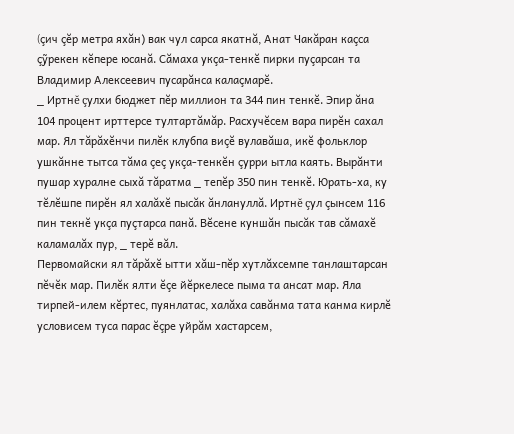(çич çĕр метра яхăн) вак чул сарса якатнă, Анат Чакăран каçса çỹрекен кĕпере юсанă. Сăмаха укçа-тенкĕ пирки пуçарсан та Владимир Алексеевич пусарăнса калаçмарĕ.
_ Иртнĕ çулхи бюджет пĕр миллион та 344 пин тенкĕ. Эпир ăна 104 процент ирттерсе тултартăмăр. Расхучĕсем вара пирĕн сахал мар. Ял тăрăхĕнчи пилĕк клубпа виçĕ вулавăша, икĕ фольклор ушкăнне тытса тăма çеç укçа-тенкĕн çурри ытла каять. Вырăнти пушар хуралне сыхă тăратма _ тепĕр 350 пин тенкĕ. Юрать-ха, ку тĕлĕшпе пирĕн ял халăхĕ пысăк ăнлануллă. Иртнĕ çул çынсем 116 пин текнĕ укçа пуçтарса панă. Вĕсене куншăн пысăк тав сăмахĕ каламалăх пур, _ терĕ вăл.
Первомайски ял тăрăхĕ ытти хăш-пĕр хутлăхсемпе танлаштарсан пĕчĕк мар. Пилĕк ялти ĕçе йĕркелесе пыма та ансат мар. Яла тирпей-илем кĕртес, пуянлатас, халăха савăнма тата канма кирлĕ условисем туса парас ĕçре уйрăм хастарсем,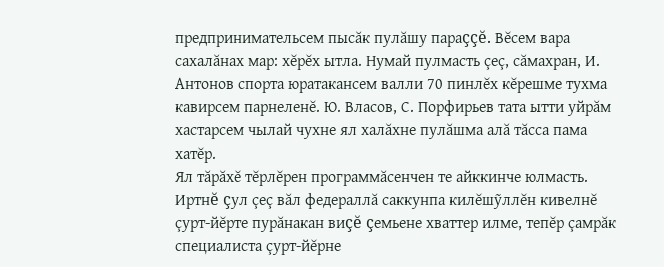предпринимательсем пысăк пулăшу параççĕ. Вĕсем вара сахалăнах мар: хĕрĕх ытла. Нумай пулмасть çеç, сăмахран, И. Антонов спорта юратакансем валли 70 пинлĕх кĕрешме тухма кавирсем парнеленĕ. Ю. Власов, С. Порфирьев тата ытти уйрăм хастарсем чылай чухне ял халăхне пулăшма алă тăсса пама хатĕр.
Ял тăрăхĕ тĕрлĕрен программăсенчен те айккинче юлмасть. Иртнĕ çул çеç вăл федераллă саккунпа килĕшỹллĕн кивелнĕ çурт-йĕрте пурăнакан виçĕ çемьене хваттер илме, тепĕр çамрăк специалиста çурт-йĕрне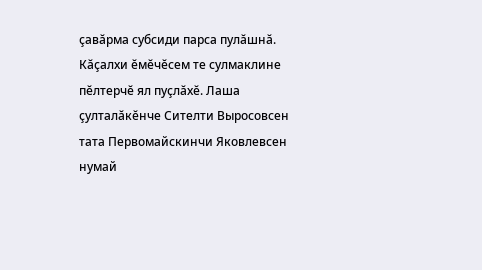çавăрма субсиди парса пулăшнă. Кăçалхи ĕмĕчĕсем те сулмаклине пĕлтерчĕ ял пуçлăхĕ. Лаша çулталăкĕнче Сителти Выросовсен тата Первомайскинчи Яковлевсен нумай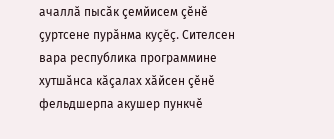ачаллă пысăк çемйисем çĕнĕ çуртсене пурăнма куçĕç. Сителсен вара республика программине хутшăнса кăçалах хăйсен çĕнĕ фельдшерпа акушер пункчĕ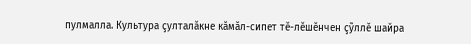пулмалла. Культура çулталăкне кăмăл-сипет тĕ-лĕшĕнчен çỹллĕ шайра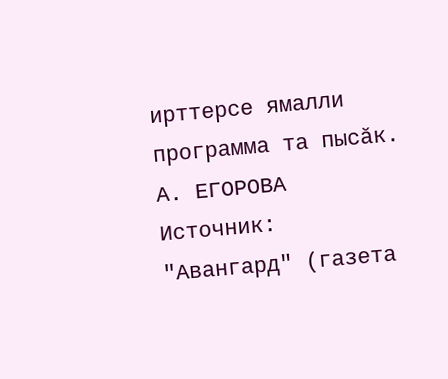ирттерсе ямалли программа та пысăк.
А. ЕГОРОВА
Источник: "Авангард" (газета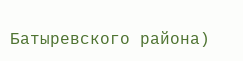Батыревского района)